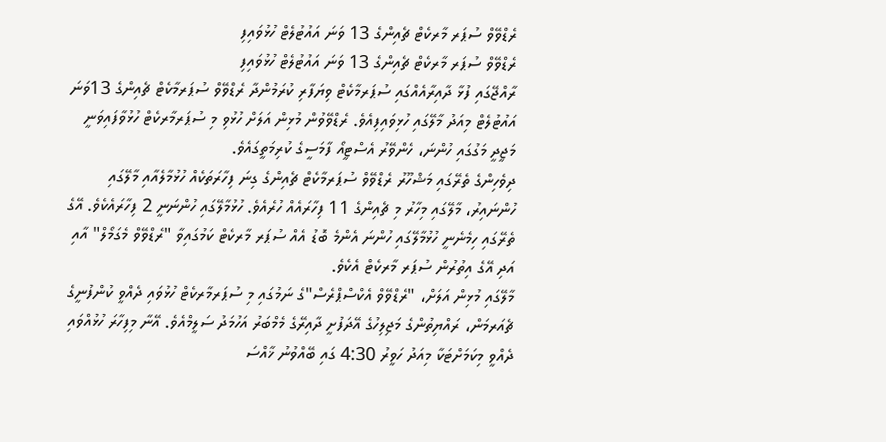ރެޑްވޭވް ސުޕަރ މާރކެޓް ޗެއިންގެ 13 ވަނަ އައުޓުލެޓް ހުޅުވައިފި
ރެޑްވޭވް ސުޕަރ މާރކެޓް ޗެއިންގެ 13 ވަނަ އައުޓުލެޓް ހުޅުވައިފި
ރާއްޖޭގައި ފުޅާ ދާއިރާއެއްގައި ސުޕަރމާކެޓް ވިޔަފާރި ކުރަމުންދާ ރެޑްވޭވް ސުޕަރމާކެޓް ޗެއިންގެ 13ވަނަ އައުޓުލެޓް މިއަދު މާލޭގައި ހުޅިވައިފިއެވެ. ރެޑްވޭވުން މުޅިން އަލަށް ހުޅުވި މި ސުޕަރމާރކެޓް ހުޅުވާފައިވަނީ މަޖީދީ މަގުގައި ހުންނަ، ހެންވޭރު އެސްޓީއޯ ފާމަސީގެ ކުރިމަތީގައެވެ.
ދިވެހިންގެ ތެރޭގައި މަޝްހޫރު ރެޑްވޭވް ސުޕަރމާކެޓް ޗެއިންގެ ގިނަ ފިހާރަތަކެއް ހުޅުމާލެއާއި މާލޭގައި ހުންނައިރު، މާލޭގައި މިހާރު މި ޗެއިންގެ 11 ފިހާރައެއް ހުރެއެވެ. ހުޅުމާލޭގައި ހުންނަނީ 2 ފިހާރައެކެވެ. އޭގެ ތެރޭގައި ހިމެނެނީ ހުޅުމާލޭގައި ހުންނަ އެންމެ ބޮޑު އެއް ސުޕަރ މާރކެޓް ކަމުގައިވާ "ރެޑްވޭވް މެގަމޯލް" އާއި އަދި އޭގެ އިތުރުން ސުޕަރ މާރކެޓް އެކެވެ.
މާލޭގައި މުޅިން އަލަށް، "ރެޑްވޭވް އެކްސްޕްރެސް"ގެ ނަމުގައި މި ސުޕަރމާރކެޓް ހުޅުވައި ދެއްވީ ކުންފުނީގެ ޗެއަރމަން، ރައްޔިތުންގެ މަޖިލިހުގެ އޭދަފުށީ ދާއިރޭގެ މެމްބަރު އަހުމަދު ސަލީމްއެވެ. އޭނާ މިފިހާރަ ހުޅުއްވައި ދެއްވީ މިކަމަށްޓަކާ މިއަދު ހަވީރު 4:30 ގައި ބޭއްވުނު ޚާއްސަ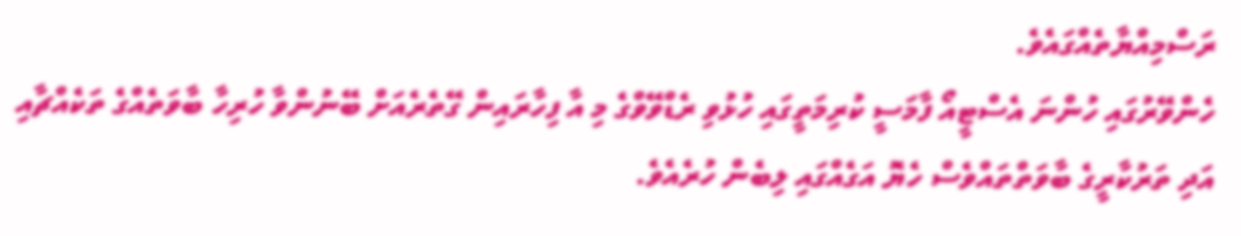ރަސްމިއްޔާތެއްގައެވެ.
ހެންވޭރުގައި ހުންނަ އެސްޓީއޯ ފާމަސީ ކުރިމަތީގައި ހުޅުވި ރެޑްވޭވްގެ މި އާ ފިހާރައިން ގޭތެރެއަށް ބޭނުންވާ ހުރިހާ ބާވަތެއްގެ ތަކެއްޗާއި އަދި ތަރުކާރީގެ ބާވަތްތައްވެސް ހެޔޮ އަގެއްގައި ލިބެން ހުރެއެވެ.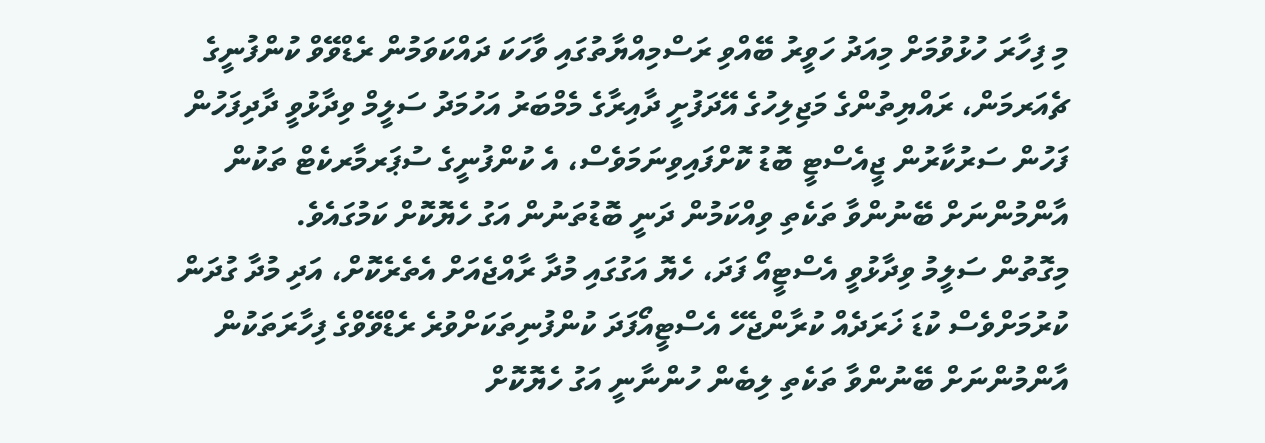މި ފިހާރަ ހުޅުވުމަށް މިއަދު ހަވީރު ބޭއްވި ރަސްމިއްޔާތުގައި ވާހަކަ ދައްކަވަމުން ރެޑްވޭވް ކުންފުނީގެ ޗެއަރމަން، ރައްޔިތުންގެ މަޖިލިހުގެ އޭދަފުށީ ދާއިރާގެ މެމްބަރު އަހުމަދު ސަލީމް ވިދާޅުވީ ދާދިފަހުން ފަހުން ސަރުކާރުން ޖީއެސްޓީ ބޮޑު ކޮށްފައިވިނަމަވެސް، އެ ކުންފުނީގެ ސުޕަރމާރކެޓް ތަކުން އާންމުންނަށް ބޭނުންވާ ތަކެތި ވިއްކަމުން ދަނީ ބޮޑުތަނުން އަގު ހެޔޮކޮށް ކަމުގައެވެ.
މިގޮތުން ސަލީމު ވިދާޅުވީ އެސްޓީއޯ ފަދަ، ހެޔޮ އަގުގައި މުދާ ރާއްޖެއަށް އެތެރެކޮށް، އަދި މުދާ ގުދަން ކުރުމަށްވެސް ކުޑަ ޚަރަދެއް ކުރާންޖެހޭ އެސްޓީއޯފަދަ ކުންފުނިތަކަށްވުރެ ރެޑްވޭވްގެ ފިހާރަތަކުން އާންމުންނަށް ބޭނުންވާ ތަކެތި ލިބެން ހުންނާނީ އަގު ހެޔޮކޮށް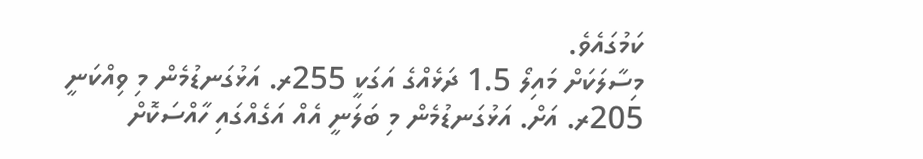ކަމުގައެވެ.
މިސާލަކަށް މައިލޯ 1.5 ދަޅެއްގެ އަގަކީ 255ރ. އަޅުގަނޑުމެން މި ވިއްކަނީ 205ރ. އަށް. އަޅުގަނޑުމެން މި ބަލަނީ އެއް އަގެއްގައި ހާއްސަކޮށް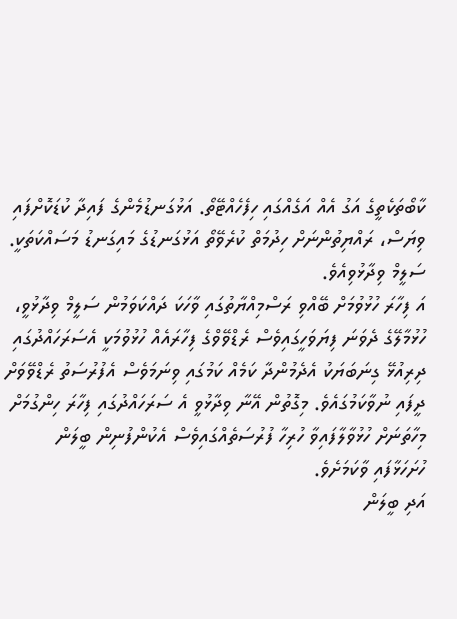ކާބޯތަކެތީގެ އަގު އެއް އަގެއްގައި ހިފެހެއްޓޭތޯ. އަޅުގަނޑުމެންގެ ފައިދާ ކުޑަކޮށްފައި ވިޔަސް، ރައްޔިތުންނަށް ހިދުމަތް ކުރެވޭތޯ އަޅުގަނޑުގެ މައިގަނޑު މަސައްކަތަކީ.
ސަލީމް ވިދާޅުވިއެވެ.
އަ ފިހާރަ ހުޅުވުމަށް ބޭއްވި ރަސްމިއްޔާތުގައި ވާހަކަ ދައްކަވަމުން ސަލީމް ވިދާޅުވީ، ހުޅުމާލޭގެ ދެވަނަ ފިޔަވަހީގައިވެސް ރެޑްވޭވްގެ ފިހާރައެއް ހުޅުވުމަކީ އެސަރަހައްދުގައި ދިރިއުޅޭ ގިނަބަޔަކު އެދެމުންދާ ކަމެއް ކަމުގައި ވިނަމަވެސް އެފުރުސަތު ރެޑްވޭވަށް ދީފައި ނުވާކަމުގައެވެ. މިގޮތުން އޭނާ ވިދާޅުވީ އެ ސަރަހައްދުގައި ފިހާރަ ހިންގުމަށް މިހާތަނަށް ހުޅުވާލާފައިވާ ހުރިހާ ފުރުސަތެއްގައިވެސް އެކުންފުނިން ބީލަން ހުށަހަޅާފައި ވާކަމަށެވެ.
އަދި ބީލަން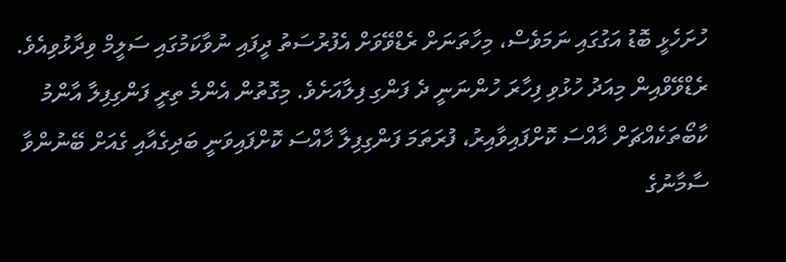ހުށަހެޅީ ބޮޑު އަގުގައި ނަމަވެސް، މިހާތަނަށް ރެޑްވޭވަށް އެފުރުސަތު ދީފައި ނުވާކަމުގައި ސަލީމް ވިދާޅުވިއެވެ.
ރެޑްވޭވްއިން މިއަދު ހުޅުވި ފިހާރަ ހުންނަނީ ދެ ފަންގި ފިލާއަށެވެ. މިގޮތުން އެންމެ ތިރީ ފަންގިފިލާ އާންމު ކާބޯތަކެއްޗަށް ޚާއްސަ ކޮށްފައިވާއިރު، ފުރަތަމަ ފަންގިފިލާ ޚާއްސަ ކޮށްފައިވަނީ ބަދިގެއާއި ގެއަށް ބޭނުންވާ ސާމާނުގެ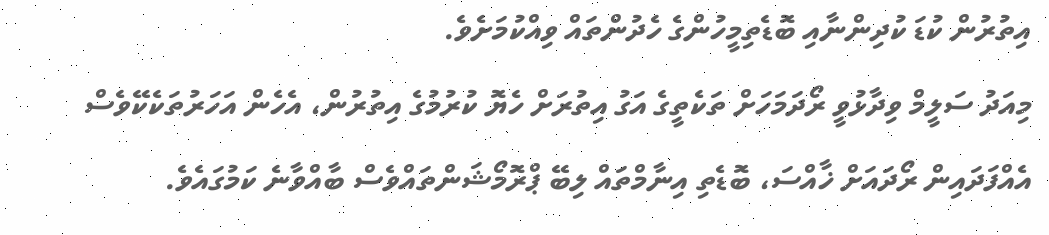އިތުރުން ކުޑަ ކުދިންނާއި ބޮޑެތިމީހުންގެ ހެދުންތައް ވިއްކުމަށެވެ.
މިއަދު ސަލީމް ވިދާޅުވީ ރޯދަމަހަށް ތަކެތީގެ އަގު އިތުރަށް ހެޔޮ ކުރުމުގެ އިތުރުން، އެހެން އަހަރުތަކެކޭވެސް އެއްފަދައިން ރޯދައަށް ޚާއްސަ، ބޮޑެތި އިނާމްތައް ލިބޭ ޕްރޮމޯޝަންތައްވެސް ބާއްވާނެ ކަމުގައެވެ.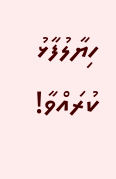ހިޔާލުފާޅު ކުރައްވާ!